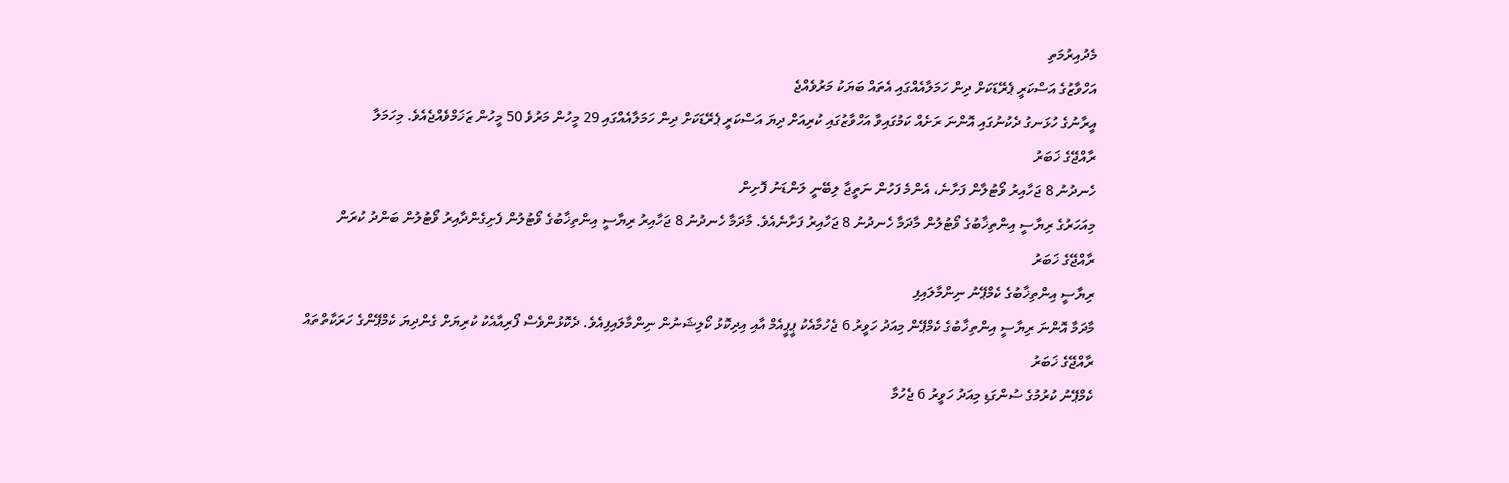މެދުއިރުމަތި
އަހްވާޒުގެ އަސްކަރީ ޕެރޭޑަކަށް ދިން ހަމަލާއެއްގައި އެތައް ބަޔަކު މަރުވެއްޖެ
އީރާނުގެ ހުޅަނގު ދެކުނުގައި އޮންނަ ރަށެއް ކަމުގައިވާ އަހްވާޒުގައި ކުރިއަށް ދިޔަ އަސްކަރީ ޕެރޭޑަކަށް ދިން ހަމަލާއެއްގައި 29 މީހުން މަރުވެ 50 މީހުން ޒަޚަމްވެއްޖެއެވެ. މިހަމަލާ
ރާއްޖޭގެ ޚަބަރު
ހެނދުނު 8 ޖަހާއިރު ވޯޓުލާން ފަށާނެ، އެންމެ ފަހުން ނަތީޖާ ލިބޭނީ ލަންޑަނު ފޮށިން
މިއަހަރުގެ ރިޔާސީ އިންތިޚާބުގެ ވޯޓުލުން މާދަމާ ހެނދުނު 8 ޖަހާއިރު ފަށާނެއެވެ. މާދަމާ ހެނދުނު 8 ޖަހާއިރު ރިޔާސީ އިންތިޚާބުގެ ވޯޓުލުން ފެށިގެންދާއިރު ވޯޓުލުން ބަންދު ކުރަން
ރާއްޖޭގެ ޚަބަރު
ރިޔާސީ އިންތިޚާބުގެ ކެމްޕޭނު ނިންމާލައިފި
މާދަމާ އޮންނަ ރިޔާސީ އިންތިޚާބުގެ ކެމްޕޭން މިއަދު ހަވީރު 6 ޖެހުމާއެކު ޕީޕީއެމް އާއި އިދިކޮޅު ކޯލިޝަނުން ނިންމާލައިފިއެވެ. ދެކޮޅުންވެސް ފޯރިއާއެކު ކުރިޔަށް ގެންދިޔަ ކެމްޕޭންގެ ހަރަކާތްތައް
ރާއްޖޭގެ ޚަބަރު
ކެމްޕޭނު ކުރުމުގެ ސުންގަޑި މިއަދު ހަވީރު 6 ޖެހުމާ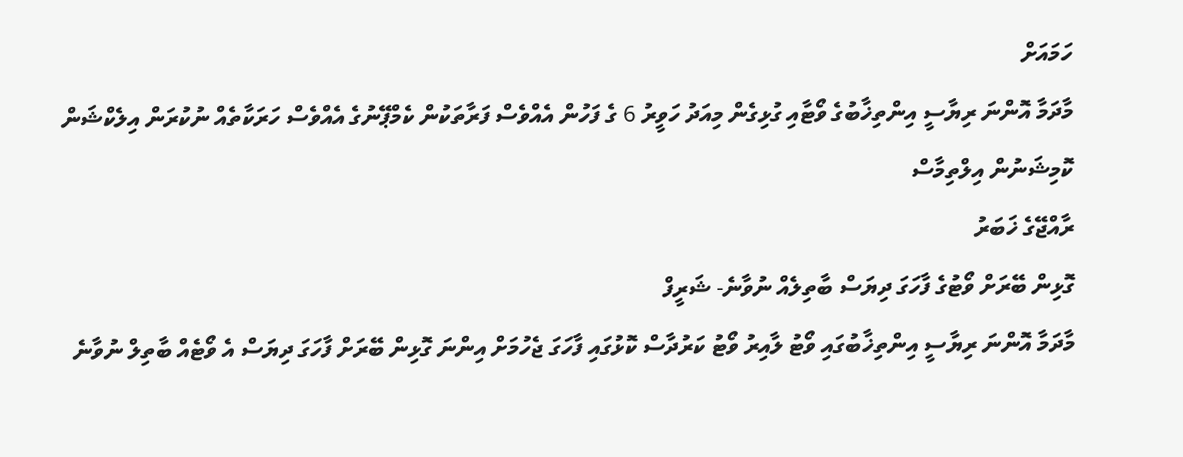ހަމައަށް
މާދަމާ އޮންނަ ރިޔާސީ އިންތިޚާބުގެ ވޯޓާއި ގުޅިގެން މިއަދު ހަވީރު 6 ގެ ފަހުން އެއްވެސް ފަރާތަކުން ކެމްޕޭނުގެ އެއްވެސް ހަރަކާތެއް ނުކުރަން އިލެކްޝަން ކޮމިޝަނުން އިލްތިމާސް
ރާއްޖޭގެ ޚަބަރު
ގޮޅިން ބޭރަށް ވޯޓުގެ ފާހަގަ ދިޔަސް ބާތިލެއް ނުވާނެ- ޝަރީފް
މާދަމާ އޮންނަ ރިޔާސީ އިންތިޚާބުގައި ވޯޓު ލާއިރު ވޯޓު ކަރުދާސް ކޮޅުގައި ފާހަގަ ޖެހުމަށް އިންނަ ގޮޅިން ބޭރަށް ފާހަގަ ދިޔަސް އެ ވޯޓެއް ބާތިލް ނުވާނެ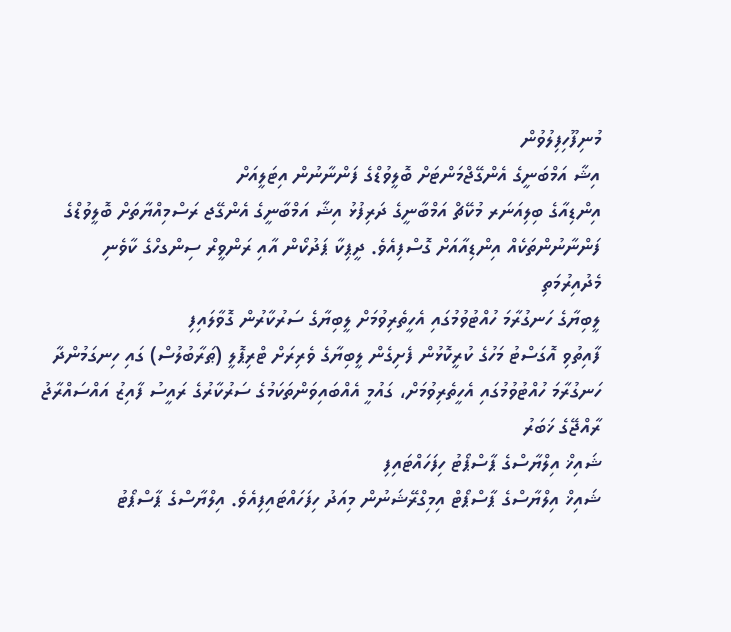މުނިފޫހިފިލުވުން
އިޝާ އަމްބަނީގެ އެންގޭޖްމަންޓަށް ބޮލީވުޑްގެ ފަންނާނުން އިޓަލީއަށް
އިންޑިއާގެ ބިލިއަނަރ މުކޭޗް އަމްބާނީގެ ދަރިފުޅު އިޝާ އަމްބާނީގެ އެންގޭޖ ރަސްމިއްޔާތަށް ބޮލީވުޑްގެ ފަންނާނުންތަކެއް އިންޑިއާއަށް ގޮސްފިއެވެ. ދީޕިކާ ޕަދުކޯން އާއި ރަންވީރް ސިންގހްގެ ކާވެނި
މެދުއިރުމަތި
ލީބިޔާގެ ހަނގުރާމަ ހުއްޓުވުމުގައި އެހީތެރިވުމަށް ލީބިޔާގެ ސަރުކާރުން ގޮވާލައިފި
ފާއިތުވި އޮގަސްޓު މަހުގެ ކުރީކޮޅުން ފެށިގެން ލީބިޔާގެ ވެރިރަށް ޓްރިޕޮލީ (ޠަރާބުލުސް) ގައި ހިނގަމުންދާ ހަނގުރާމަ ހުއްޓުވުމުގައި އެހީތެރިވުމަށް، ގައުމީ އެއްބައިވަންތަކަމުގެ ސަރުކާރުގެ ރައީސު ފާއިޒު އައްސައްރާޖު
ރާއްޖޭގެ ޚަބަރު
ޝައިޚް އިލްޔާސްގެ ޕާސްޕޯޓު ހިފަހައްޓައިފި
ޝައިޚް އިލްޔާސްގެ ޕާސްޕޯޓް އިމިގްރޭޝަނުން މިއަދު ހިފަހައްޓައިފިއެވެ. އިލްޔާސްގެ ޕާސްޕޯޓު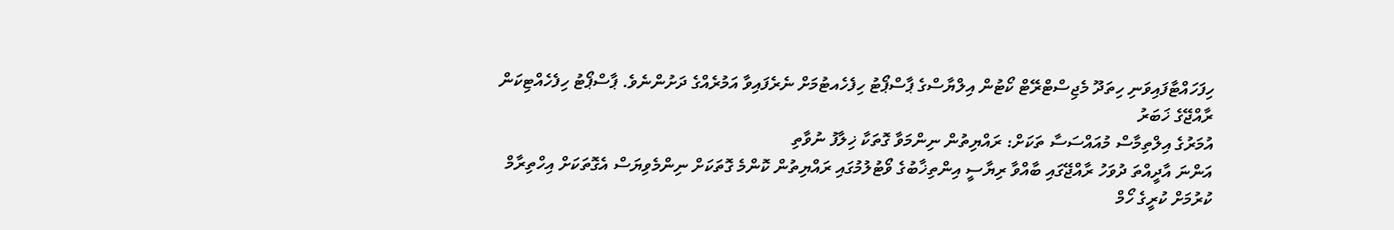ހިފަހައްޓާފައިވަނި ހިތަދޫ މެޖިސްޓްރޭޓް ކޯޓުން އިލްޔާސްގެ ޕާސްޕޯޓު ހިފެހެއޓުމަށް ނެރެފައިވާ އަމުރެއްގެ ދަށުންނެވެ. ޕާސްޕޯޓު ހިފެހެއްޓިކަން
ރާއްޖޭގެ ޚަބަރު
އުމަރުގެ އިލްތިމާސް މުއައްސަސާ ތަކަށް: ރައްޔިތުން ނިންމަވާ ގޮތަކާ ޚިލާފު ނުވާތި
އަންނަ އާދީއްތަ ދުވަހު ރާއްޖޭގައި ބާއްވާ ރިޔާސީ އިންތިޚާބުގެ ވޯޓުލުމުގައި ރައްޔިތުން ކޮންމެ ގޮތަކަށް ނިންމެވިޔަސް އެގޮތަކަށް އިހްތިރާމް ކުރުމަށް ކުރީގެ ހޯމް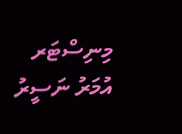މިނިސްޓަރ އުމަރު ނަސީރު